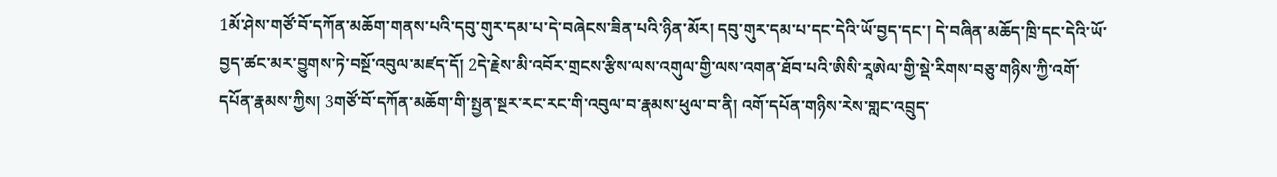1མོ་ཤེས་གཙོ་བོ་དཀོན་མཆོག་གནས་པའི་དབུ་གུར་དམ་པ་དེ་བཞེངས་ཟིན་པའི་ཉིན་མོར། དབུ་གུར་དམ་པ་དང་དེའི་ཡོ་བྱད་དང་། དེ་བཞིན་མཆོད་ཁྲི་དང་དེའི་ཡོ་བྱད་ཚང་མར་བྱུགས་ཏེ་བསྔོ་འབུལ་མཛད་དོ། 2དེ་རྗེས་མི་འབོར་གྲངས་རྩིས་ལས་འགུལ་གྱི་ལས་འགན་ཐོབ་པའི་ཨིསི་རཱཨེལ་གྱི་སྡེ་རིགས་བཅུ་གཉིས་ཀྱི་འགོ་དཔོན་རྣམས་ཀྱིས། 3གཙོ་བོ་དཀོན་མཆོག་གི་སྤྱན་སྔར་རང་རང་གི་འབུལ་བ་རྣམས་ཕུལ་བ་ནི། འགོ་དཔོན་གཉིས་རེས་གླང་འབྲུད་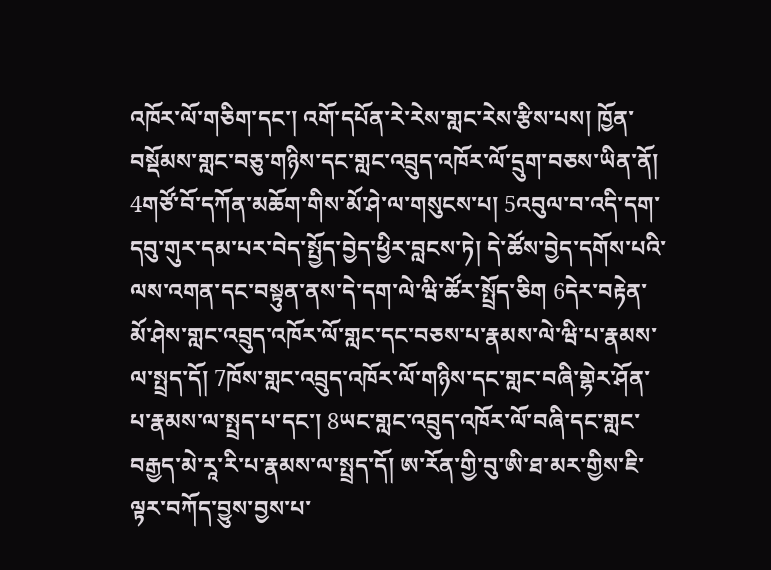འཁོར་ལོ་གཅིག་དང་། འགོ་དཔོན་རེ་རེས་གླང་རེས་རྩིས་པས། ཁྱོན་བསྡོམས་གླང་བཅུ་གཉིས་དང་གླང་འབྲུད་འཁོར་ལོ་དྲུག་བཅས་ཡིན་ནོ། 4གཙོ་བོ་དཀོན་མཆོག་གིས་མོ་ཤེ་ལ་གསུངས་པ། 5འབུལ་བ་འདི་དག་དབུ་གུར་དམ་པར་བེད་སྤྱོད་བྱེད་ཕྱིར་བླངས་ཏེ། དེ་ཚོས་བྱེད་དགོས་པའི་ལས་འགན་དང་བསྟུན་ནས་དེ་དག་ལེ་ཝི་ཚོར་སྤྲོད་ཅིག 6དེར་བརྟེན་མོ་ཤེས་གླང་འབྲུད་འཁོར་ལོ་གླང་དང་བཅས་པ་རྣམས་ལེ་ཝི་པ་རྣམས་ལ་སྤྲད་དོ། 7ཁོས་གླང་འབྲུད་འཁོར་ལོ་གཉིས་དང་གླང་བཞི་གྷེར་ཤོན་པ་རྣམས་ལ་སྤྲད་པ་དང་། 8ཡང་གླང་འབྲུད་འཁོར་ལོ་བཞི་དང་གླང་བརྒྱད་མེ་རཱ་རི་པ་རྣམས་ལ་སྤྲད་དོ། ཨ་རོན་གྱི་བུ་ཨི་ཐ་མར་གྱིས་ཇི་ལྟར་བཀོད་བྱུས་བྱས་པ་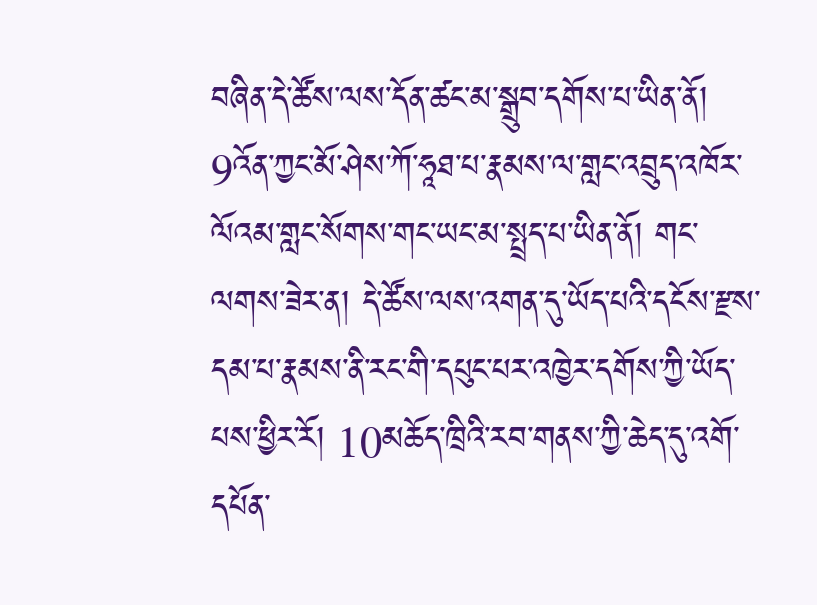བཞིན་དེ་ཚོས་ལས་དོན་ཚང་མ་སྒྲུབ་དགོས་པ་ཡིན་ནོ། 9འོན་ཀྱང་མོ་ཤེས་ཀོ་ཧཱཐ་པ་རྣམས་ལ་གླང་འབྲུད་འཁོར་ལོའམ་གླང་སོགས་གང་ཡང་མ་སྤྲད་པ་ཡིན་ནོ། གང་ལགས་ཟེར་ན། དེ་ཚོས་ལས་འགན་དུ་ཡོད་པའི་དངོས་རྫས་དམ་པ་རྣམས་ནི་རང་གི་དཔུང་པར་འཁྱེར་དགོས་ཀྱི་ཡོད་པས་ཕྱིར་རོ། 10མཆོད་ཁྲིའི་རབ་གནས་ཀྱི་ཆེད་དུ་འགོ་དཔོན་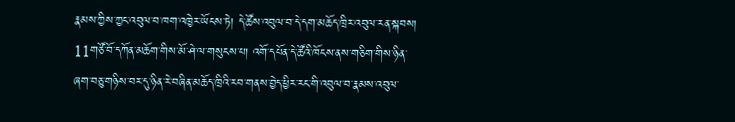རྣམས་ཀྱིས་ཀྱང་འབུལ་བ་ཁག་འཁྱེར་ཡོངས་ཏེ། དེ་ཚོས་འབུལ་བ་དེ་དག་མཆོད་ཁྲིར་འབུལ་རན་སྐབས། 11གཙོ་བོ་དཀོན་མཆོག་གིས་མོ་ཤེ་ལ་གསུངས་པ། འགོ་དཔོན་དེ་ཚོའི་ཁོངས་ནས་གཅིག་གིས་ཉིན་ཞག་བཅུ་གཉིས་བར་དུ་ཉིན་རེ་བཞིན་མཆོད་ཁྲིའི་རབ་གནས་བྱེད་ཕྱིར་རང་གི་འབུལ་བ་རྣམས་འབུལ་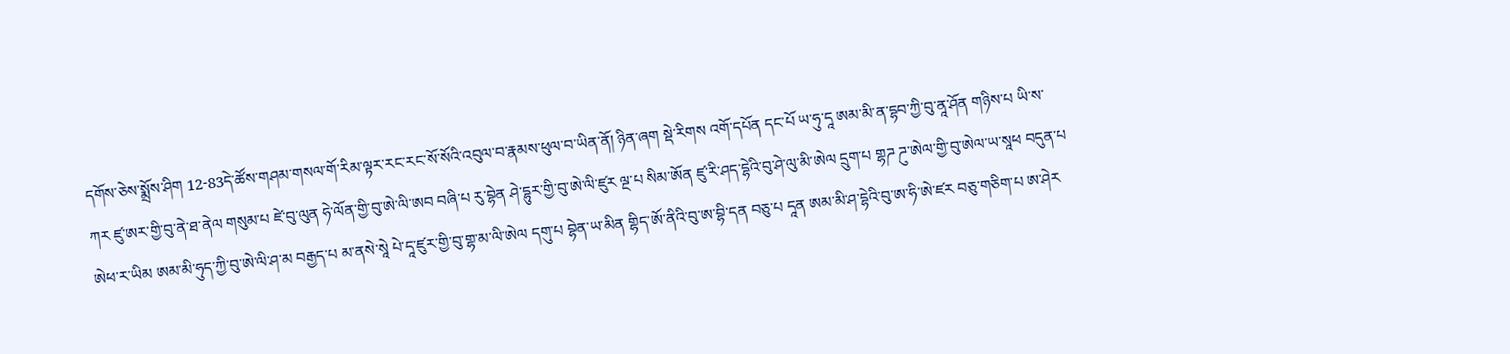དགོས་ཅེས་སྨྲོས་ཤིག 12-83དེ་ཚོས་གཤམ་གསལ་གོ་རིམ་ལྟར་རང་རང་སོ་སོའི་འབུལ་བ་རྣམས་ཕུལ་བ་ཡིན་ནོ། ཉིན་ཞག སྡེ་རིགས འགོ་དཔོན དང་པོ ཡ་ཧུ་དཱ ཨམ་མི་ན་དྷབ་ཀྱི་བུ་ནཱ་ཤོན གཉིས་པ ཡི་ས་ཀར ཛུ་ཨར་གྱི་བུ་ནེ་ཐ་ནེལ གསུམ་པ ཛེ་བུ་ལུན ཧེ་ལོན་གྱི་བུ་ཨེ་ལི་ཨབ བཞི་པ རུ་བྷེན ཤེ་དྷུར་གྱི་བུ་ཨེ་ལི་ཛུར ལྔ་པ སིམ་ཨོན ཛུ་རི་ཤད་དྷེའི་བུ་ཤེ་ལུ་མི་ཨེལ དྲུག་པ གྷཌ ཌུ་ཨེལ་གྱི་བུ་ཨེལ་ཡ་སཱཕ བདུན་པ ཨེཕ་ར་ཡིམ ཨམ་མི་ཧུད་ཀྱི་བུ་ཨེ་ལི་ཤ་མ བརྒྱད་པ མ་ནསེ་སཱེ པེ་དཱ་ཛུར་གྱི་བུ་གྷ་མ་ལི་ཨེལ དགུ་པ བྷེན་ཡ་མིན གྷིད་ཨོ་ནིའི་བུ་ཨ་བྷི་དན བཅུ་པ དཱན ཨམ་མི་ཤ་དྷེའི་བུ་ཨ་ཧི་ཨེ་ཛར བཅུ་གཅིག་པ ཨ་ཤེར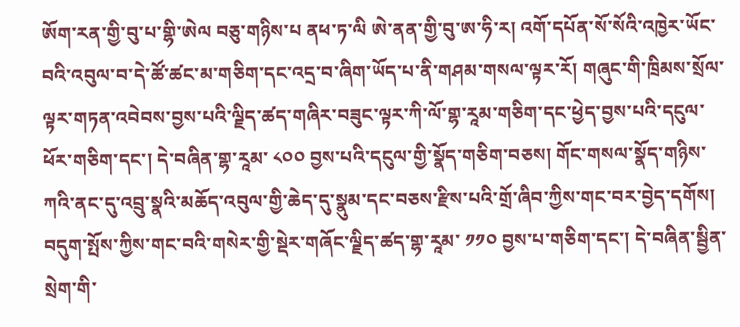ཨོག་རན་གྱི་བུ་པ་གྷི་ཨེལ བཅུ་གཉིས་པ ནཕ་ཏ་ལི ཨེ་ནན་གྱི་བུ་ཨ་ཧི་ར། འགོ་དཔོན་སོ་སོའི་འཁྱེར་ཡོང་བའི་འབུལ་བ་དེ་ཚོ་ཚང་མ་གཅིག་དང་འདྲ་བ་ཞིག་ཡོད་པ་ནི་གཤམ་གསལ་ལྟར་རོ། གཞུང་གི་ཁྲིམས་སྲོལ་ལྟར་གཏན་འབེབས་བྱས་པའི་ལྗིད་ཚད་གཞིར་བཟུང་ལྟར་ཀི་ལོ་གྷ་རཱམ་གཅིག་དང་ཕྱེད་བྱས་པའི་དངུལ་ཕོར་གཅིག་དང་། དེ་བཞིན་གྷ་རཱམ་ ༨༠༠ བྱས་པའི་དངུལ་གྱི་སྣོད་གཅིག་བཅས། གོང་གསལ་སྣོད་གཉིས་ཀའི་ནང་དུ་འབྲུ་སྣའི་མཆོད་འབུལ་གྱི་ཆེད་དུ་སྣུམ་དང་བཅས་རྫིས་པའི་གྲོ་ཞིབ་ཀྱིས་གང་བར་བྱེད་དགོས། བདུག་སྤོས་ཀྱིས་གང་བའི་གསེར་གྱི་སྡེར་གཞོང་ལྗིད་ཚད་གྷ་རཱམ་ ༡༡༠ བྱས་པ་གཅིག་དང་། དེ་བཞིན་སྦྱིན་སྲེག་གི་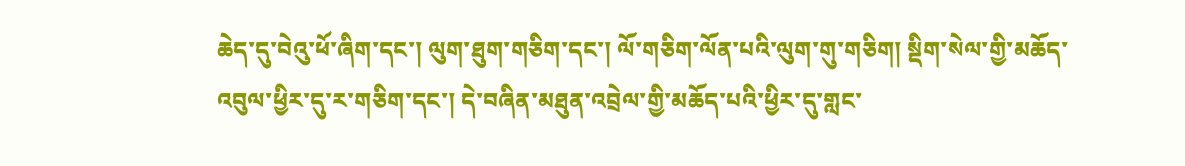ཆེད་དུ་བེའུ་ཕོ་ཞིག་དང་། ལུག་ཐུག་གཅིག་དང་། ལོ་གཅིག་ལོན་པའི་ལུག་གུ་གཅིག། སྡིག་སེལ་གྱི་མཆོད་འབུལ་ཕྱིར་དུ་ར་གཅིག་དང་། དེ་བཞིན་མཐུན་འབྲེལ་གྱི་མཆོད་པའི་ཕྱིར་དུ་གླང་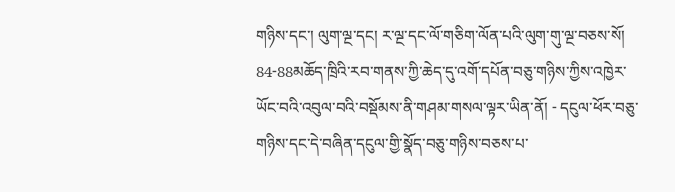གཉིས་དང་། ལུག་ལྔ་དང། ར་ལྔ་དང་ལོ་གཅིག་ལོན་པའི་ལུག་གུ་ལྔ་བཅས་སོ། 84-88མཆོད་ཁྲིའི་རབ་གནས་ཀྱི་ཆེད་དུ་འགོ་དཔོན་བཅུ་གཉིས་ཀྱིས་འཁྱེར་ཡོང་བའི་འབུལ་བའི་བསྡོམས་ནི་གཤམ་གསལ་ལྟར་ཡིན་ནོ། - དངུལ་ཕོར་བཅུ་གཉིས་དང་དེ་བཞིན་དངུལ་གྱི་སྣོད་བཅུ་གཉིས་བཅས་པ་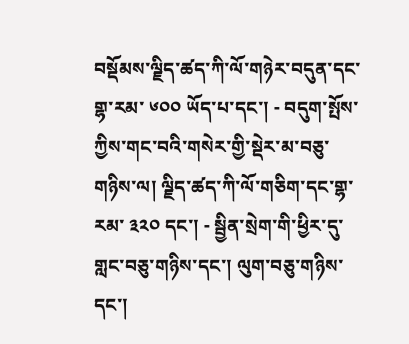བསྡོམས་ལྗིད་ཚད་ཀི་ལོ་གཉེར་བདུན་དང་གྷ་རམ་ ༦༠༠ ཡོད་པ་དང་། - བདུག་སྤོས་ཀྱིས་གང་བའི་གསེར་གྱི་སྡེར་མ་བཅུ་གཉིས་ལ། ལྗིད་ཚད་ཀི་ལོ་གཅིག་དང་གྷ་རམ་ ༣༢༠ དང་། - སྦྱིན་སྲེག་གི་ཕྱིར་དུ་གླང་བཅུ་གཉིས་དང་། ལུག་བཅུ་གཉིས་དང་།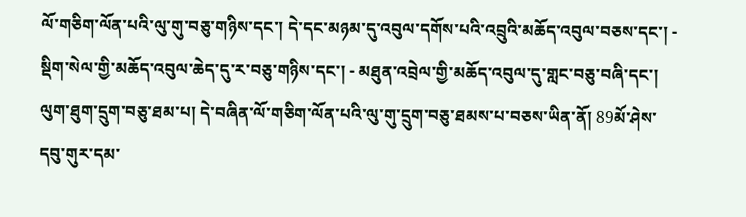ལོ་གཅིག་ལོན་པའི་ལུ་གུ་བཅུ་གཉིས་དང་། དེ་དང་མཉམ་དུ་འབུལ་དགོས་པའི་འབྲུའི་མཆོད་འབུལ་བཅས་དང་། - སྡིག་སེལ་གྱི་མཆོད་འབུལ་ཆེད་དུ་ར་བཅུ་གཉིས་དང་། - མཐུན་འབྲེལ་གྱི་མཆོད་འབུལ་དུ་གླང་བཅུ་བཞི་དང་། ལུག་ཐུག་དྲུག་བཅུ་ཐམ་པ། དེ་བཞིན་ལོ་གཅིག་ལོན་པའི་ལུ་གུ་དྲུག་བཅུ་ཐམས་པ་བཅས་ཡིན་ནོ། 89མོ་ཤེས་དབུ་གུར་དམ་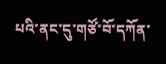པའི་ནང་དུ་གཙོ་བོ་དཀོན་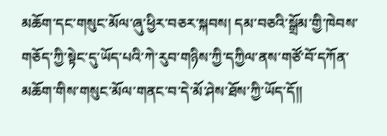མཆོག་དང་གསུང་མོལ་ཞུ་ཕྱིར་བཅར་སྐབས། དམ་བཅའི་སྒྲོམ་གྱི་ཁེབས་གཅོད་ཀྱི་སྟེང་དུ་ཡོད་པའི་ཀེ་རུབ་གཉིས་ཀྱི་དཀྱིལ་ནས་གཙོ་བོ་དཀོན་མཆོག་གིས་གསུང་མོལ་གནང་བ་དེ་མོ་ཤེས་ཐོས་ཀྱི་ཡོད་དོ༎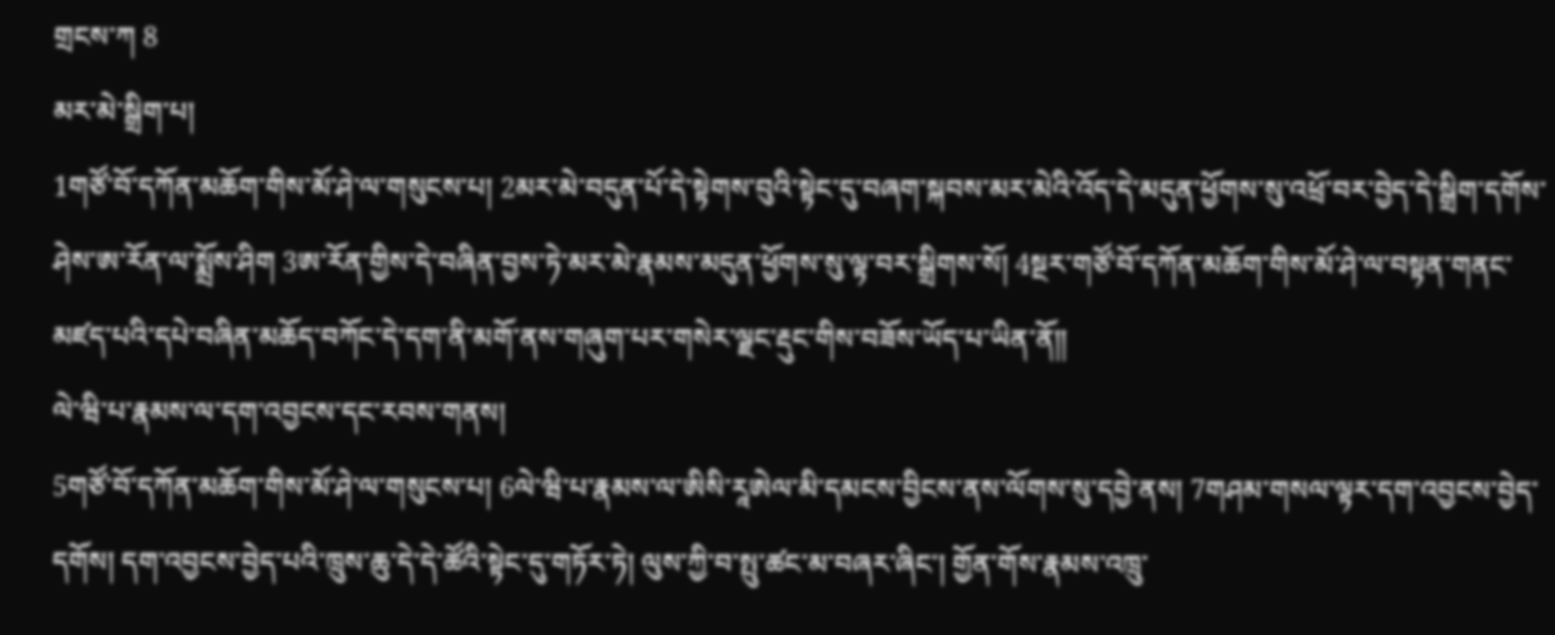གྲངས་ཀ 8
མར་མེ་སྒྲིག་པ།
1གཙོ་བོ་དཀོན་མཆོག་གིས་མོ་ཤེ་ལ་གསུངས་པ། 2མར་མེ་བདུན་པོ་དེ་སྟེགས་བུའི་སྟེང་དུ་བཞག་སྐབས་མར་མེའི་འོད་དེ་མདུན་ཕྱོགས་སུ་འཕྲོ་བར་བྱེད་དེ་སྒྲིག་དགོས་ཤེས་ཨ་རོན་ལ་སྨྲོས་ཤིག 3ཨ་རོན་གྱིས་དེ་བཞིན་བྱས་ཏེ་མར་མེ་རྣམས་མདུན་ཕྱོགས་སུ་ལྟ་བར་སྒྲིགས་སོ། 4སྔར་གཙོ་བོ་དཀོན་མཆོག་གིས་མོ་ཤེ་ལ་བསྟན་གནང་མཛད་པའི་དཔེ་བཞིན་མཆོད་བཀོང་དེ་དག་ནི་མགོ་ནས་གཞུག་པར་གསེར་ལྗང་རྡུང་གིས་བཟོས་ཡོད་པ་ཡིན་ནོ༎
ལེ་ཝི་པ་རྣམས་ལ་དག་འབྱངས་དང་རབས་གནས།
5གཙོ་བོ་དཀོན་མཆོག་གིས་མོ་ཤེ་ལ་གསུངས་པ། 6ལེ་ཝི་པ་རྣམས་ལ་ཨིསི་རཱཨེལ་མི་དམངས་བྱིངས་ནས་ལོགས་སུ་དབྱེ་ནས། 7གཤམ་གསལ་ལྟར་དག་འབྱངས་བྱེད་དགོས། དག་འབྱངས་བྱེད་པའི་ཁྲུས་ཆུ་དེ་དེ་ཚོའི་སྟེང་དུ་གཏོར་ཏེ། ལུས་ཀྱི་བ་སྤུ་ཚང་མ་བཞར་ཞིང་། གྱོན་གོས་རྣམས་འཁྲུ་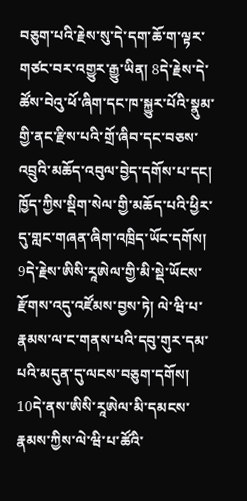བཅུག་པའི་རྗེས་སུ་དེ་དག་ཆོ་ག་ལྟར་གཙང་བར་འགྱུར་རྒྱུ་ཡིན། 8དེ་རྗེས་དེ་ཚོས་བེའུ་ཕོ་ཞིག་དང་ཁ་སྐྱུར་པོའི་སྣུམ་གྱི་ནང་རྫིས་པའི་གྲོ་ཞིབ་དང་བཅས་འབྲུའི་མཆོད་འབུལ་བྱེད་དགོས་པ་དང། ཁྱོད་ཀྱིས་སྡིག་སེལ་གྱི་མཆོད་པའི་ཕྱིར་དུ་གླང་གཞན་ཞིག་འཁྲིད་ཡོང་དགོས། 9དེ་རྗེས་ཨིསི་རཱཨེལ་གྱི་མི་སྡེ་ཡོངས་རྫོགས་འདུ་འཛོམས་བྱས་ཏེ། ལེ་ཝི་པ་རྣམས་ལ་ང་གནས་པའི་དབུ་གུར་དམ་པའི་མདུན་དུ་ལངས་བཅུག་དགོས། 10དེ་ནས་ཨིསི་རཱཨེལ་མི་དམངས་རྣམས་ཀྱིས་ལེ་ཝི་པ་ཚོའི་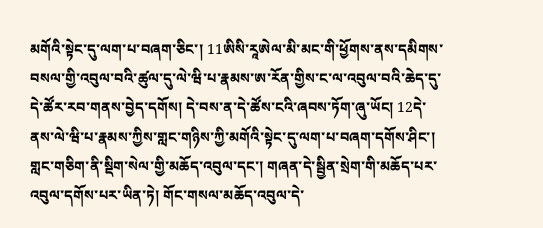མགོའི་སྟེང་དུ་ལག་པ་བཞག་ཅིང་། 11ཨིསི་རཱཨེལ་མི་མང་གི་ཕྱོགས་ནས་དམིགས་བསལ་གྱི་འབུལ་བའི་ཚུལ་དུ་ལེ་ཝི་པ་རྣམས་ཨ་རོན་གྱིས་ང་ལ་འབུལ་བའི་ཆེད་དུ་དེ་ཚོར་རབ་གནས་བྱེད་དགོས། དེ་བས་ན་དེ་ཚོས་ངའི་ཞབས་ཏོག་ཞུ་ཡོང། 12དེ་ནས་ལེ་ཝི་པ་རྣམས་ཀྱིས་གླང་གཉིས་ཀྱི་མགོའི་སྟེང་དུ་ལག་པ་བཞག་དགོས་ཤིང་། གླང་གཅིག་ནི་སྡིག་སེལ་གྱི་མཆོད་འབུལ་དང་། གཞན་དེ་སྦྱིན་སྲེག་གི་མཆོད་པར་འབུལ་དགོས་པར་ཡིན་ཏེ། གོང་གསལ་མཆོད་འབུལ་དེ་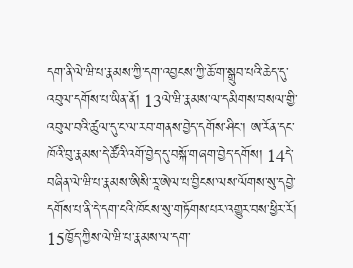དག་ནི་ལེ་ཝི་པ་རྣམས་ཀྱི་དག་འབྱངས་ཀྱི་ཆོ་ག་སྒྲུབ་པའི་ཆེད་དུ་འབུལ་དགོས་པ་ཡིན་ནོ། 13ལེ་ཝི་རྣམས་ལ་དམིགས་བསལ་གྱི་འབུལ་བའི་ཚུལ་དུ་ང་ལ་རབ་གནས་བྱེད་དགོས་ཤིང་། ཨ་རོན་དང་ཁོའི་བུ་རྣམས་དེ་ཚོའི་འགོ་བྱེད་དུ་བསྐོ་གཞག་བྱེད་དགོས། 14དེ་བཞིན་ལེ་ཝི་པ་རྣམས་ཨིསི་རཱ་ཨེལ་པ་བྱིངས་ལས་ལོགས་སུ་དབྱེ་དགོས་པ་ནི་དེ་དག་ངའི་ཁོངས་སུ་གཏོགས་པར་འགྱུར་བས་ཕྱིར་རོ། 15ཁྱོད་ཀྱིས་ལེ་ཝི་པ་རྣམས་ལ་དག་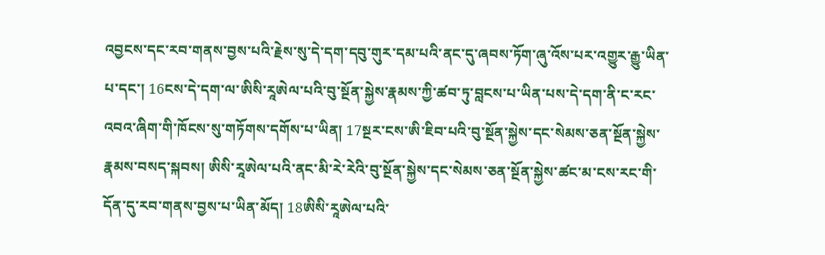འབྱངས་དང་རབ་གནས་བྱས་པའི་རྗེས་སུ་དེ་དག་དབུ་གུར་དམ་པའི་ནང་དུ་ཞབས་ཏོག་ཞུ་འོས་པར་འགྱུར་རྒྱུ་ཡིན་པ་དང་། 16ངས་དེ་དག་ལ་ཨིསི་རཱཨེལ་པའི་བུ་སྔོན་སྐྱེས་རྣམས་ཀྱི་ཚབ་ཏུ་བླངས་པ་ཡིན་པས་དེ་དག་ནི་ང་རང་འབའ་ཞིག་གི་ཁོངས་སུ་གཏོགས་དགོས་པ་ཡིན། 17སྔར་ངས་ཨི་ཇིབ་པའི་བུ་སྔོན་སྐྱེས་དང་སེམས་ཅན་སྔོན་སྐྱེས་རྣམས་བསད་སྐབས། ཨིསི་རཱཨེལ་པའི་ནང་མི་རེ་རེའི་བུ་སྔོན་སྐྱེས་དང་སེམས་ཅན་སྔོན་སྐྱེས་ཚང་མ་ངས་རང་གི་དོན་དུ་རབ་གནས་བྱས་པ་ཡིན་མོད། 18ཨིསི་རཱཨེལ་པའི་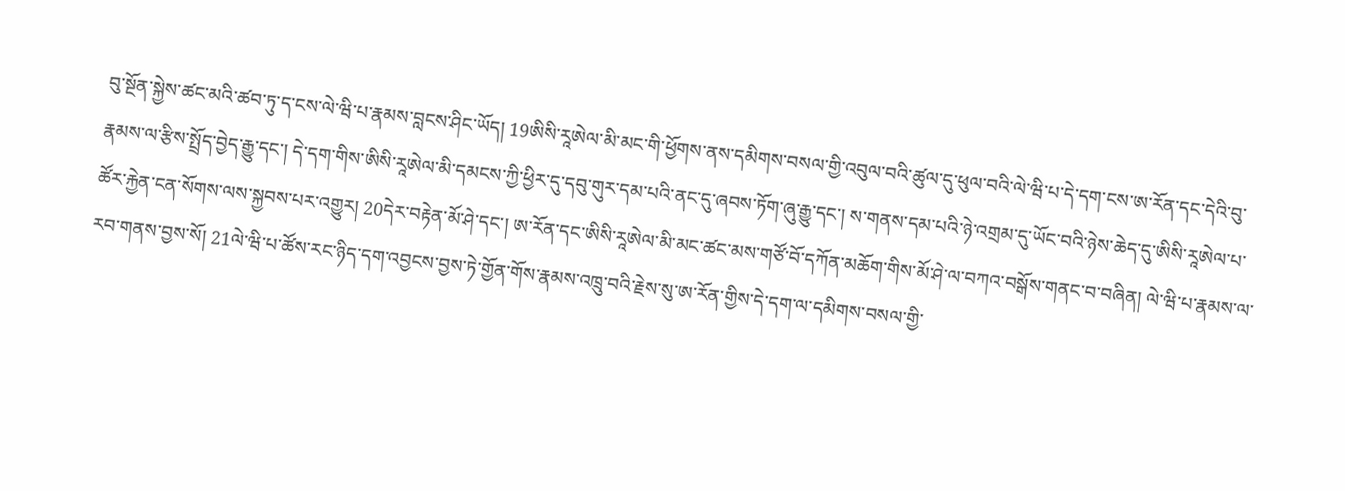བུ་སྔོན་སྐྱེས་ཚང་མའི་ཚབ་ཏུ་ད་ངས་ལེ་ཝི་པ་རྣམས་བླངས་ཤིང་ཡོད། 19ཨིསི་རཱཨེལ་མི་མང་གི་ཕྱོགས་ནས་དམིགས་བསལ་གྱི་འབུལ་བའི་ཚུལ་དུ་ཕུལ་བའི་ལེ་ཝི་པ་དེ་དག་ངས་ཨ་རོན་དང་དེའི་བུ་རྣམས་ལ་རྩིས་སྤྲོད་བྱེད་རྒྱུ་དང་། དེ་དག་གིས་ཨིསི་རཱཨེལ་མི་དམངས་ཀྱི་ཕྱིར་དུ་དབུ་གུར་དམ་པའི་ནང་དུ་ཞབས་ཏོག་ཞུ་རྒྱུ་དང་། ས་གནས་དམ་པའི་ཉེ་འགྲམ་དུ་ཡོང་བའི་ཉེས་ཆེད་དུ་ཨིསི་རཱཨེལ་པ་ཚོར་རྐྱེན་ངན་སོགས་ལས་སྐྱབས་པར་འགྱུར། 20དེར་བརྟེན་མོ་ཤེ་དང་། ཨ་རོན་དང་ཨིསི་རཱཨེལ་མི་མང་ཚང་མས་གཙོ་བོ་དཀོན་མཆོག་གིས་མོ་ཤེ་ལ་བཀའ་བསྒོས་གནང་བ་བཞིན། ལེ་ཝི་པ་རྣམས་ལ་རབ་གནས་བྱས་སོ། 21ལེ་ཝི་པ་ཚོས་རང་ཉིད་དག་འབྱངས་བྱས་ཏེ་གྱོན་གོས་རྣམས་འཁྲུ་བའི་རྗེས་སུ་ཨ་རོན་གྱིས་དེ་དག་ལ་དམིགས་བསལ་གྱི་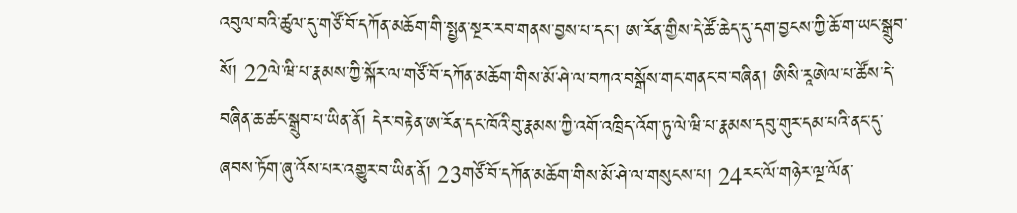འབུལ་བའི་ཚུལ་དུ་གཙོ་བོ་དཀོན་མཆོག་གི་སྤྱན་སྔར་རབ་གནས་བྱས་པ་དང་། ཨ་རོན་གྱིས་དེ་ཚོ་ཆེད་དུ་དག་བྱངས་ཀྱི་ཆོ་ག་ཡང་སྒྲུབ་སོ། 22ལེ་ཝི་པ་རྣམས་ཀྱི་སྐོར་ལ་གཙོ་བོ་དཀོན་མཆོག་གིས་མོ་ཤེ་ལ་བཀའ་བསྒོས་གང་གནང་བ་བཞིན། ཨིསི་རཱཨེལ་པ་ཚོས་དེ་བཞིན་ཆ་ཚང་སྒྲུབ་པ་ཡིན་ནོ། དེར་བརྟེན་ཨ་རོན་དང་ཁོའི་བུ་རྣམས་ཀྱི་འགོ་འཁྲིད་འོག་ཏུ་ལེ་ཝི་པ་རྣམས་དབུ་གུར་དམ་པའི་ནང་དུ་ཞབས་ཏོག་ཞུ་འོས་པར་འགྱུར་བ་ཡིན་ནོ། 23གཙོ་བོ་དཀོན་མཆོག་གིས་མོ་ཤེ་ལ་གསུངས་པ། 24རང་ལོ་གཉེར་ལྔ་ལོན་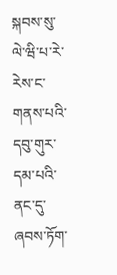སྐབས་སུ་ལེ་ཝི་པ་རེ་རེས་ང་གནས་པའི་དབུ་གུར་དམ་པའི་ནང་དུ་ཞབས་ཏོག་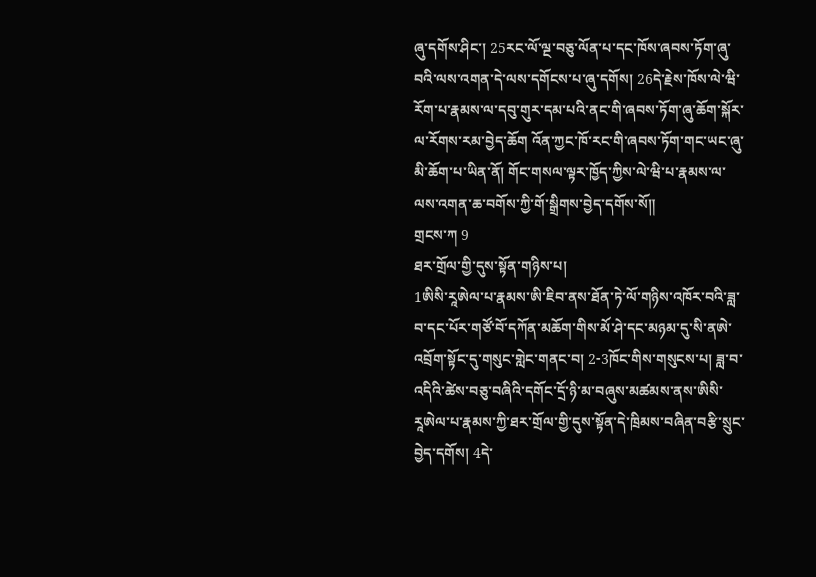ཞུ་དགོས་ཤིང་། 25རང་ལོ་ལྔ་བཅུ་ལོན་པ་དང་ཁོས་ཞབས་ཏོག་ཞུ་བའི་ལས་འགན་དེ་ལས་དགོངས་པ་ཞུ་དགོས། 26དེ་རྗེས་ཁོས་ལེ་ཝི་རོག་པ་རྣམས་ལ་དབུ་གུར་དམ་པའི་ནང་གི་ཞབས་ཏོག་ཞུ་ཆོག་སྐོར་ལ་རོགས་རམ་བྱེད་ཆོག འོན་ཀྱང་ཁོ་རང་གི་ཞབས་ཏོག་གང་ཡང་ཞུ་མི་ཆོག་པ་ཡིན་ནོ། གོང་གསལ་ལྟར་ཁྱོད་ཀྱིས་ལེ་ཝི་པ་རྣམས་ལ་ལས་འགན་ཆ་བགོས་ཀྱི་གོ་སྒྲིགས་བྱེད་དགོས་སོ༎
གྲངས་ཀ 9
ཐར་གྲོལ་གྱི་དུས་སྟོན་གཉིས་པ།
1ཨིསི་རཱཨེལ་པ་རྣམས་ཨི་ཇིབ་ནས་ཐོན་ཏེ་ལོ་གཉིས་འཁོར་བའི་ཟླ་བ་དང་པོར་གཙོ་བོ་དཀོན་མཆོག་གིས་མོ་ཤེ་དང་མཉམ་དུ་སི་ནཨེ་འབྲོག་སྟོང་དུ་གསུང་གླེང་གནང་བ། 2-3ཁོང་གིས་གསུངས་པ། ཟླ་བ་འདིའི་ཚེས་བཅུ་བཞིའི་དགོང་དྲོ་ཉི་མ་བཞུས་མཚམས་ནས་ཨིསི་རཱཨེལ་པ་རྣམས་ཀྱི་ཐར་གྲོལ་གྱི་དུས་སྟོན་དེ་ཁྲིམས་བཞིན་བརྩི་སྲུང་བྱེད་དགོས། 4དེ་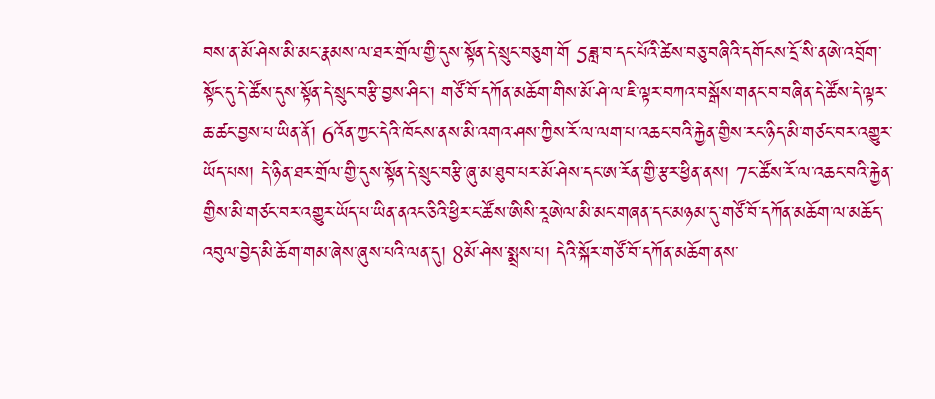བས་ན་མོ་ཤེས་མི་མང་རྣམས་ལ་ཐར་གྲོལ་གྱི་དུས་སྟོན་དེ་སྲུང་བཅུག་གོ 5ཟླ་བ་དང་པོའི་ཚེས་བཅུ་བཞིའི་དགོངས་དྲོ་སི་ནཨེ་འབྲོག་སྟོང་དུ་དེ་ཚོས་དུས་སྟོན་དེ་སྲུང་བརྩི་བྱས་ཤིང་། གཙོ་བོ་དཀོན་མཆོག་གིས་མོ་ཤེ་ལ་ཇི་ལྟར་བཀའ་བསྒོས་གནང་བ་བཞིན་དེ་ཚོས་དེ་ལྟར་ཆ་ཚང་བྱས་པ་ཡིན་ནོ། 6འོན་ཀྱང་དེའི་ཁོངས་ནས་མི་འགའ་ཤས་ཀྱིས་རོ་ལ་ལག་པ་འཆང་བའི་རྐྱེན་གྱིས་རང་ཉིད་མི་གཙང་བར་འགྱུར་ཡོད་པས། དེ་ཉིན་ཐར་གྲོལ་གྱི་དུས་སྟོན་དེ་སྲུང་བརྩི་ཞུ་མ་ཐུབ་པར་མོ་ཤེས་དང་ཨ་རོན་གྱི་རྩར་ཕྱིན་ནས། 7ང་ཚོས་རོ་ལ་འཆང་བའི་རྐྱེན་གྱིས་མི་གཙང་བར་འགྱུར་ཡོད་པ་ཡིན་ནའང་ཅིའི་ཕྱིར་ང་ཚོས་ཨིསི་རཱཨེལ་མི་མང་གཞན་དང་མཉམ་དུ་གཙོ་བོ་དཀོན་མཆོག་ལ་མཆོད་འབུལ་བྱེད་མི་ཆོག་གམ་ཞེས་ཞུས་པའི་ལན་དུ། 8མོ་ཤེས་སྨྲས་པ། དེའི་སྐོར་གཙོ་བོ་དཀོན་མཆོག་ནས་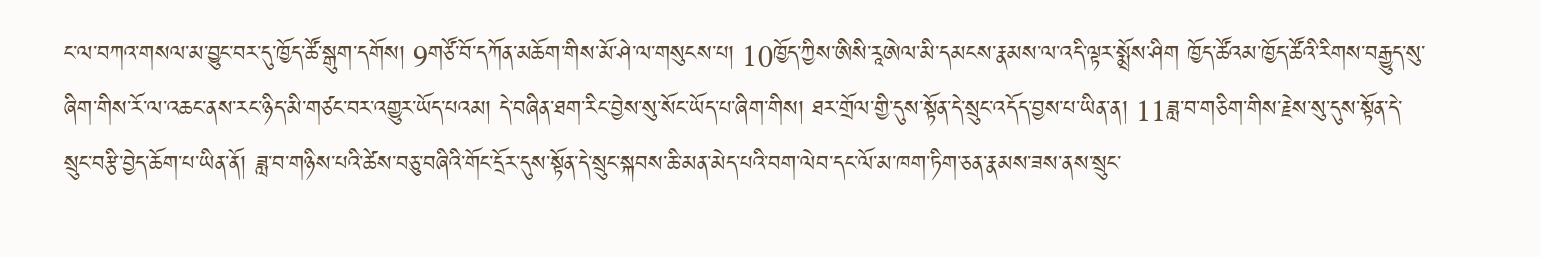ང་ལ་བཀའ་གསལ་མ་བྱུང་བར་དུ་ཁྱོད་ཚོ་སྒུག་དགོས། 9གཙོ་བོ་དཀོན་མཆོག་གིས་མོ་ཤེ་ལ་གསུངས་པ། 10ཁྱོད་ཀྱིས་ཨིསི་རཱཨེལ་མི་དམངས་རྣམས་ལ་འདི་ལྟར་སྨྲོས་ཤིག ཁྱོད་ཚོའམ་ཁྱོད་ཚོའི་རིགས་བརྒྱུད་སུ་ཞིག་གིས་རོ་ལ་འཆང་ནས་རང་ཉིད་མི་གཙང་བར་འགྱུར་ཡོད་པའམ། དེ་བཞིན་ཐག་རིང་བྱེས་སུ་སོང་ཡོད་པ་ཞིག་གིས། ཐར་གྲོལ་གྱི་དུས་སྟོན་དེ་སྲུང་འདོད་བྱས་པ་ཡིན་ན། 11ཟླ་བ་གཅིག་གིས་རྗེས་སུ་དུས་སྟོན་དེ་སྲུང་བརྩི་བྱེད་ཆོག་པ་ཡིན་ནོ། ཟླ་བ་གཉིས་པའི་ཚེས་བཅུ་བཞིའི་གོང་དྲོར་དུས་སྟོན་དེ་སྲུང་སྐབས་ཆི་མན་མེད་པའི་བག་ལེབ་དང་ལོ་མ་ཁག་ཏིག་ཅན་རྣམས་ཟས་ནས་སྲུང་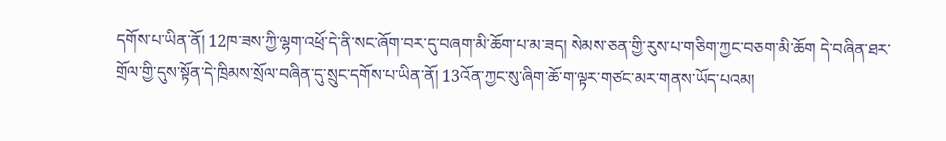དགོས་པ་ཡིན་ནོ། 12ཁ་ཟས་ཀྱི་ལྷག་འཕྲོ་དེ་ནི་སང་ཞོག་བར་དུ་བཞག་མི་ཆོག་པ་མ་ཟད། སེམས་ཅན་གྱི་རུས་པ་གཅིག་ཀྱང་བཅག་མི་ཆོག དེ་བཞིན་ཐར་གྲོལ་གྱི་དུས་སྟོན་དེ་ཁྲིམས་སྲོལ་བཞིན་དུ་སྲུང་དགོས་པ་ཡིན་ནོ། 13འོན་ཀྱང་སུ་ཞིག་ཆོ་ག་ལྟར་གཙང་མར་གནས་ཡོད་པའམ།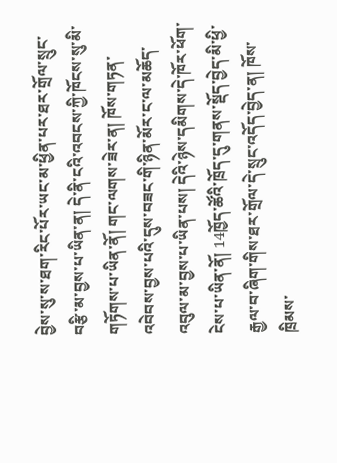བྱེས་སུ་ས་ཐག་རིང་པོར་ཡང་མ་ཕྱིན་པར་ཐར་གྲོལ་སྲུང་བརྩི་མ་བྱས་པ་ཡིན་ན། དེ་ནི་ངའི་འབངས་ཀྱི་ཁོངས་སུ་མི་གཏོགས་པ་ཡིན་ནོ། གང་ལགས་ཟེར་ན། ཁོས་གཏན་འབེབས་བྱས་པའི་དུས་བཟང་གི་ཉིན་མོར་ང་ལ་མཆོད་འབུལ་མ་བྱས་པ་ཡིན་པས། དེའི་ཉེས་དམིགས་དེ་ཁོར་ཕོག་ངེས་པ་ཡིན་ནོ། 14ཁྱོད་ཚོའི་ཁྲོད་དུ་གནས་སྡོད་བྱེད་མི་ཕྱི་རྒྱལ་བ་ཞིག་གིས་ཐར་གྲོལ་དེ་སྲུང་འདོད་བྱེད་ན། ཁོས་ཁྲིམས་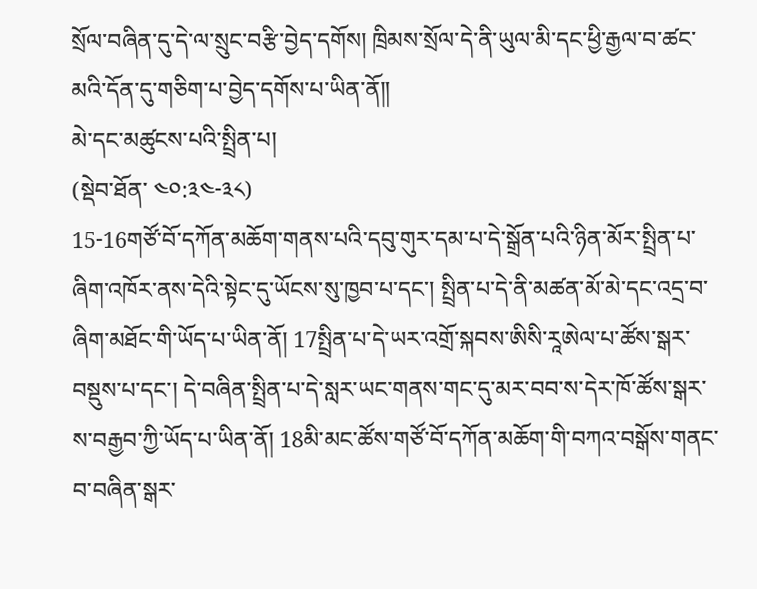སྲོལ་བཞིན་དུ་དེ་ལ་སྲུང་བརྩི་བྱེད་དགོས། ཁྲིམས་སྲོལ་དེ་ནི་ཡུལ་མི་དང་ཕྱི་རྒྱལ་བ་ཚང་མའི་དོན་དུ་གཅིག་པ་བྱེད་དགོས་པ་ཡིན་ནོ༎
མེ་དང་མཚུངས་པའི་སྤྲིན་པ།
(སྡེབ་ཐོན་ ༤༠:༣༤-༣༨)
15-16གཙོ་བོ་དཀོན་མཆོག་གནས་པའི་དབུ་གུར་དམ་པ་དེ་སྒྲོན་པའི་ཉིན་མོར་སྤྲིན་པ་ཞིག་འཁོར་ནས་དེའི་སྟེང་དུ་ཡོངས་སུ་ཁྱབ་པ་དང་། སྤྲིན་པ་དེ་ནི་མཚན་མོ་མེ་དང་འདྲ་བ་ཞིག་མཐོང་གི་ཡོད་པ་ཡིན་ནོ། 17སྤྲིན་པ་དེ་ཡར་འགྲོ་སྐབས་ཨིསི་རཱཨེལ་པ་ཚོས་སྒར་བསྡུས་པ་དང་། དེ་བཞིན་སྤྲིན་པ་དེ་སླར་ཡང་གནས་གང་དུ་མར་བབ་ས་དེར་ཁོ་ཚོས་སྒར་ས་བརྒྱབ་ཀྱི་ཡོད་པ་ཡིན་ནོ། 18མི་མང་ཚོས་གཙོ་བོ་དཀོན་མཆོག་གི་བཀའ་བསྒོས་གནང་བ་བཞིན་སྒར་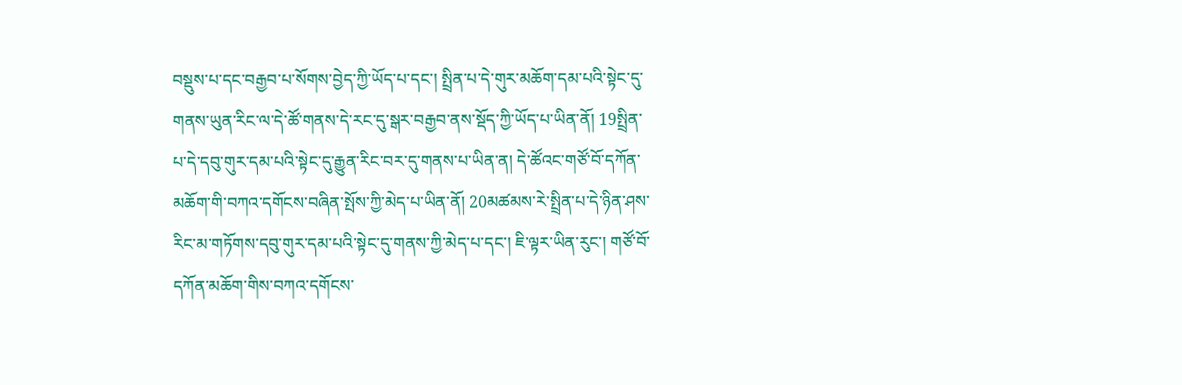བསྡུས་པ་དང་བརྒྱབ་པ་སོགས་བྱེད་ཀྱི་ཡོད་པ་དང་། སྤྲིན་པ་དེ་གུར་མཆོག་དམ་པའི་སྟེང་དུ་གནས་ཡུན་རིང་ལ་དེ་ཚོ་གནས་དེ་རང་དུ་སྒར་བརྒྱབ་ནས་སྡོད་ཀྱི་ཡོད་པ་ཡིན་ནོ། 19སྤྲིན་པ་དེ་དབུ་གུར་དམ་པའི་སྟེང་དུ་རྒྱུན་རིང་བར་དུ་གནས་པ་ཡིན་ན། དེ་ཚོའང་གཙོ་བོ་དཀོན་མཆོག་གི་བཀའ་དགོངས་བཞིན་སྤོས་ཀྱི་མེད་པ་ཡིན་ནོ། 20མཚམས་རེ་སྤྲིན་པ་དེ་ཉིན་ཤས་རིང་མ་གཏོགས་དབུ་གུར་དམ་པའི་སྟེང་དུ་གནས་ཀྱི་མེད་པ་དང་། ཇི་ལྟར་ཡིན་རུང་། གཙོ་བོ་དཀོན་མཆོག་གིས་བཀའ་དགོངས་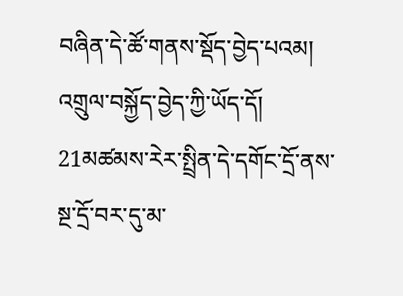བཞིན་དེ་ཚོ་གནས་སྡོད་བྱེད་པའམ། འགྲུལ་བསྐྱོད་བྱེད་ཀྱི་ཡོད་དོ། 21མཚམས་རེར་སྤྲིན་དེ་དགོང་དྲོ་ནས་སྔ་དྲོ་བར་དུ་མ་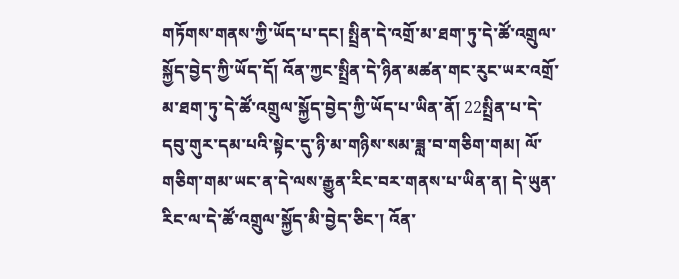གཏོགས་གནས་ཀྱི་ཡོད་པ་དང། སྤྲིན་དེ་འགྲོ་མ་ཐག་ཏུ་དེ་ཚོ་འགྲུལ་སྐྱོད་བྱེད་ཀྱི་ཡོད་དོ། འོན་ཀྱང་སྤྲིན་དེ་ཉིན་མཚན་གང་རུང་ཡར་འགྲོ་མ་ཐག་ཏུ་དེ་ཚོ་འགྲུལ་སྐྱོད་བྱེད་ཀྱི་ཡོད་པ་ཡིན་ནོ། 22སྤྲིན་པ་དེ་དབུ་གུར་དམ་པའི་སྟེང་དུ་ཉི་མ་གཉིས་སམ་ཟླ་བ་གཅིག་གམ། ལོ་གཅིག་གམ་ཡང་ན་དེ་ལས་རྒྱུན་རིང་བར་གནས་པ་ཡིན་ན། དེ་ཡུན་རིང་ལ་དེ་ཚོ་འགྲུལ་སྐྱོད་མི་བྱེད་ཅིང་། འོན་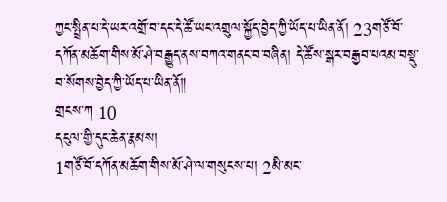ཀྱང་སྤྲིན་པ་དེ་ཡར་འགྲོ་བ་དང་དེ་ཚོ་ཡང་འགྲུལ་སྐྱོད་བྱེད་ཀྱི་ཡོད་པ་ཡིན་ནོ། 23གཙོ་བོ་དཀོན་མཆོག་གིས་མོ་ཤེ་བརྒྱུད་ནས་བཀའ་གནང་བ་བཞིན། དེ་ཚོས་སྒར་བརྒྱབ་པའམ་བསྡུ་བ་སོགས་བྱེད་ཀྱི་ཡོད་པ་ཡིན་ནོ༎
གྲངས་ཀ 10
དངུལ་གྱི་དུང་ཆེན་རྣམས།
1གཙོ་བོ་དཀོན་མཆོག་གིས་མོ་ཤེ་ལ་གསུངས་པ། 2མི་མང་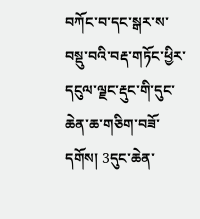བཀོང་བ་དང་སྒར་ས་བསྡུ་བའི་བརྡ་གཏོང་ཕྱིར་དངུལ་ལྗང་རྡུང་གི་དུང་ཆེན་ཆ་གཅིག་བཟོ་དགོས། 3དུང་ཆེན་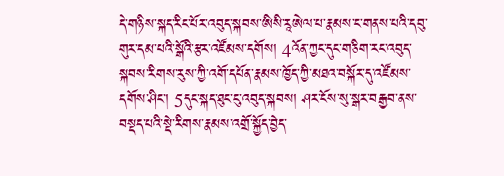དེ་གཉིས་སྐད་རིང་པོར་འབུད་སྐབས་ཨིསི་རཱཨེལ་པ་རྣམས་ང་གནས་པའི་དབུ་གུར་དམ་པའི་སྒོའི་རྩར་འཛོམས་དགོས། 4འོན་ཀྱང་དུང་གཅིག་རང་འབུད་སྐབས་རིགས་རུས་ཀྱི་འགོ་དཔོན་རྣམས་ཁྱོད་ཀྱི་མཐའ་བསྐོར་དུ་འཛོམས་དགོས་ཤིང་། 5དུང་སྐད་ཐུང་ངུ་འབུད་སྐབས། ཤར་ངོས་སུ་སྒར་བརྒྱབ་ནས་བསྡད་པའི་སྡེ་རིགས་རྣམས་འགྲོ་སྐྱོད་བྱེད་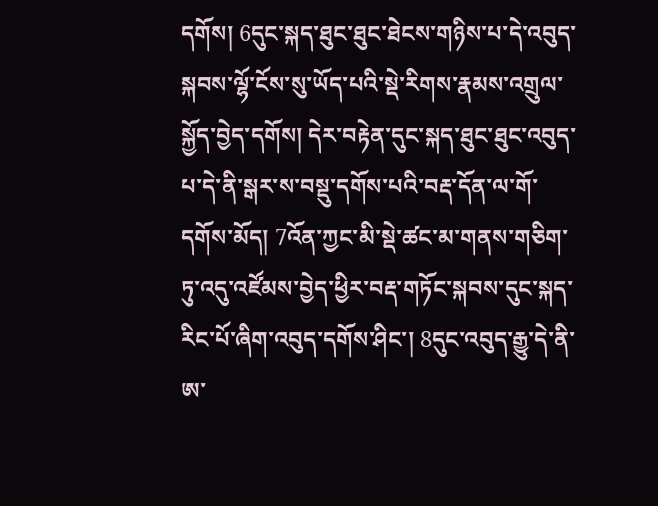དགོས། 6དུང་སྐད་ཐུང་ཐུང་ཐེངས་གཉིས་པ་དེ་འབུད་སྐབས་ལྷོ་ངོས་སུ་ཡོད་པའི་སྡེ་རིགས་རྣམས་འགྲུལ་སྐྱོད་བྱེད་དགོས། དེར་བརྟེན་དུང་སྐད་ཐུང་ཐུང་འབུད་པ་དེ་ནི་སྒར་ས་བསྡུ་དགོས་པའི་བརྡ་དོན་ལ་གོ་དགོས་མོད། 7འོན་ཀྱང་མི་སྡེ་ཚང་མ་གནས་གཅིག་ཏུ་འདུ་འཛོམས་བྱེད་ཕྱིར་བརྡ་གཏོང་སྐབས་དུང་སྐད་རིང་པོ་ཞིག་འབུད་དགོས་ཤིང་། 8དུང་འབུད་རྒྱུ་དེ་ནི་ཨ་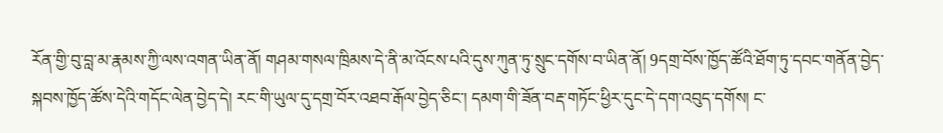རོན་གྱི་བུ་བླ་མ་རྣམས་ཀྱི་ལས་འགན་ཡིན་ནོ། གཤམ་གསལ་ཁྲིམས་དེ་ནི་མ་འོངས་པའི་དུས་ཀུན་ཏུ་སྲུང་དགོས་བ་ཡིན་ནོ། 9དགྲ་བོས་ཁྱོད་ཚོའི་ཐོག་ཏུ་དབང་གནོན་བྱེད་སྐབས་ཁྱོད་ཚོས་དེའི་གདོང་ལེན་བྱེད་དེ། རང་གི་ཡུལ་དུ་དགྲ་བོར་འཐབ་རྒོལ་བྱེད་ཅིང་། དམག་གི་ཟོན་བརྡ་གཏོང་ཕྱིར་དུང་དེ་དག་འབུད་དགོས། ང་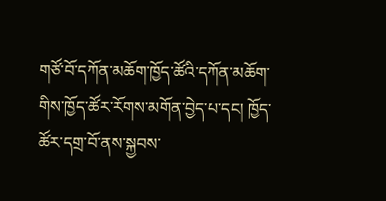གཙོ་བོ་དཀོན་མཆོག་ཁྱོད་ཚོའི་དཀོན་མཆོག་གིས་ཁྱོད་ཚོར་རོགས་མགོན་བྱེད་པ་དང། ཁྱོད་ཚོར་དགྲ་བོ་ནས་སྐྱབས་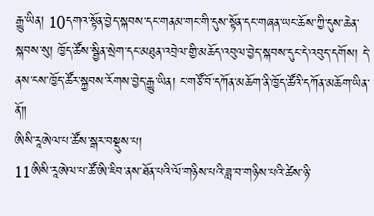རྒྱུ་ཡིན། 10དགའ་སྟོན་བྱེད་སྐབས་དང་གནམ་གང་གི་དུས་སྟོན་དང་གཞན་ཡང་ཆོས་ཀྱི་དུས་ཆེན་སྐབས་སུ། ཁྱོད་ཚོས་སྦྱིན་སྲེག་དང་མཐུན་འབྲེལ་གྱི་མཆོད་འབུལ་བྱེད་སྐབས་དུང་དེ་འབུད་དགོས། དེ་ནས་ངས་ཁྱོད་ཚོར་སྐྱབས་རོགས་བྱེད་རྒྱུ་ཡིན། ང་གཙོ་བོ་དཀོན་མཆོག་ནི་ཁྱོད་ཚོའི་དཀོན་མཆོག་ཡིན་ནོ༎
ཨིསི་རཱཨེལ་པ་ཚོས་སྒར་བསྡུས་པ།
11ཨིསི་རཱཨེལ་པ་ཚོ་ཨི་ཇིབ་ནས་ཐོན་པའི་ལོ་གཉིས་པའི་ཟླ་བ་གཉིས་པའི་ཚེས་ཉི་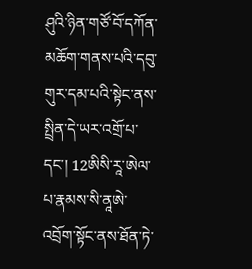ཤུའི་ཉིན་གཙོ་བོ་དཀོན་མཆོག་གནས་པའི་དབུ་གུར་དམ་པའི་སྟེང་ནས་སྤྲིན་དེ་ཡར་འགྲོ་པ་དང་། 12ཨིསི་རཱ་ཨེལ་པ་རྣམས་སི་ནཱཨེ་འབྲོག་སྟོང་ནས་ཐོན་ཏེ་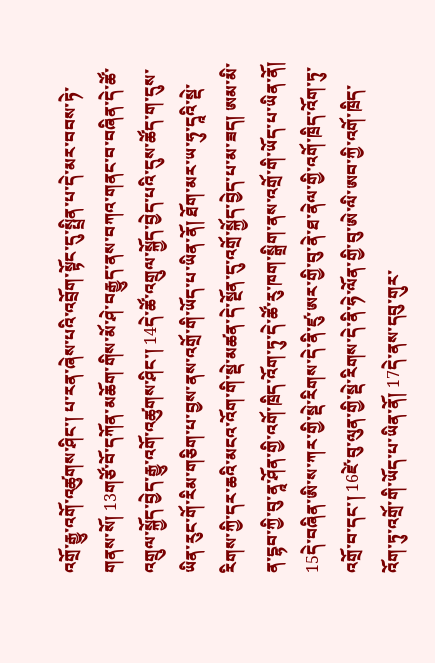འགྲོ་རྒྱུ་འགོ་འཚུགས་ཤིང་། པ་རན་ཞེས་པའི་འབྲོག་སྟོང་དུ་སྤྲིན་པ་དེ་མར་བབས་ཏེ་གནས་སོ། 13གཙོ་བོ་དཀོན་མཆོག་གིས་མོ་ཤེ་བརྒྱུད་ནས་བཀའ་གནང་བ་བཞིན་དེ་ཚོ་འགྲུལ་སྐྱོད་བྱེད་རྒྱུ་འགོ་འཚུགས་ཤིང་། 14དེ་ཚོ་འགྲུལ་སྐྱོད་བྱེད་པའི་དུས་ཚོད་ག་དུས་ཡིན་རུང་གོ་རིམ་གཅིག་པ་བྱས་ནས་འགྲོ་གི་ཡོད་པ་ཡིན་ནོ། ཐོག་མར་ཡ་ཧུ་དཱའི་སྡེ་རིགས་ཀྱི་དར་ཆའི་མངའ་འོག་གི་སྡེ་མཚན་དེ་སྔོན་དུ་འགྲོ་སྐྱོད་བྱེད་པ་མ་ཟད། ཨམ་མི་ན་དྷབ་ཀྱི་བུ་ནཱ་ཤོན་གྱི་འགོ་ཁྲིད་འོག་ཏུ་དེ་ཚོ་རུ་ཁག་སྒྲིག་ནས་འགྲོ་གི་ཡོད་པ་ཡིན་ནོ། 15དེ་བཞིན་ཨི་ས་ཀར་གྱི་སྡེ་རིགས་དེ་ནི་ཛུ་ཨར་གྱི་བུ་ནེ་ཐ་ནེལ་གྱི་འགོ་ཁྲིད་འོག་ཏུ་འགྲོ་བ་དང་། 16ཛེ་བུ་ལུན་གྱི་སྡེ་རིགས་དེ་ནི་ཧེ་ལོན་གྱི་བུ་ཨེ་ལི་ཨབ་ཀྱི་འགོ་ཁྲིད་འོག་ཏུ་འགྲོ་གི་ཡོད་པ་ཡིན་ནོ། 17དེ་ནས་དབུ་གུར་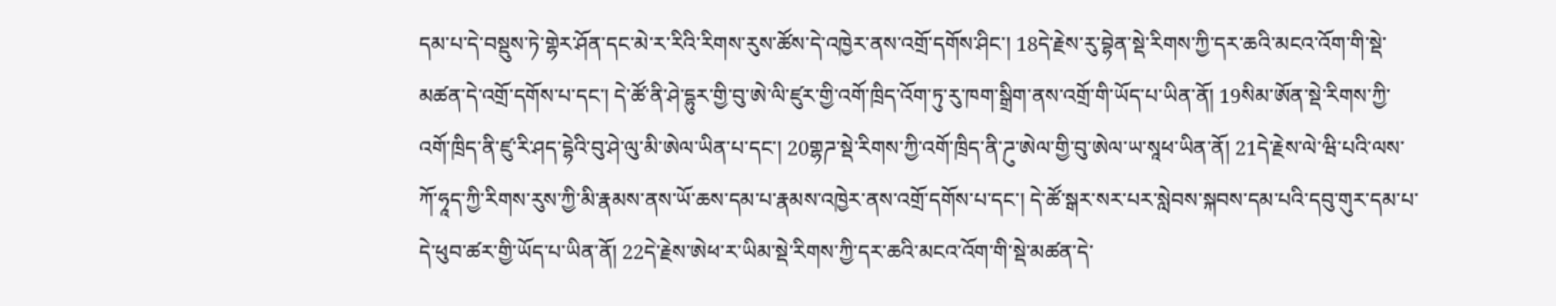དམ་པ་དེ་བསྡུས་ཏེ་གྷེར་ཤོན་དང་མེ་ར་རིའི་རིགས་རུས་ཚོས་དེ་འཁྱེར་ནས་འགྲོ་དགོས་ཤིང་། 18དེ་རྗེས་རུ་བྷེན་སྡེ་རིགས་ཀྱི་དར་ཆའི་མངའ་འོག་གི་སྡེ་མཚན་དེ་འགྲོ་དགོས་པ་དང་། དེ་ཚོ་ནི་ཤེ་དྷུར་གྱི་བུ་ཨེ་ལི་ཛུར་གྱི་འགོ་ཁྲིད་འོག་ཏུ་རུ་ཁག་སྒྲིག་ནས་འགྲོ་གི་ཡོད་པ་ཡིན་ནོ། 19སིམ་ཨོན་སྡེ་རིགས་ཀྱི་འགོ་ཁྲིད་ནི་ཛུ་རི་ཤད་དྷེའི་བུ་ཤེ་ལུ་མི་ཨེལ་ཡིན་པ་དང་། 20གྷཌ་སྡེ་རིགས་ཀྱི་འགོ་ཁྲིད་ནི་ཌུ་ཨེལ་གྱི་བུ་ཨེལ་ཡ་སཱཕ་ཡིན་ནོ། 21དེ་རྗེས་ལེ་ཝི་པའི་ལས་ཀོ་ཧཱད་ཀྱི་རིགས་རུས་ཀྱི་མི་རྣམས་ནས་ཡོ་ཆས་དམ་པ་རྣམས་འཁྱེར་ནས་འགྲོ་དགོས་པ་དང་། དེ་ཚོ་སྒར་སར་པར་སླེབས་སྐབས་དམ་པའི་དབུ་གུར་དམ་པ་དེ་ཕུབ་ཚར་གྱི་ཡོད་པ་ཡིན་ནོ། 22དེ་རྗེས་ཨེཕ་ར་ཡིམ་སྡེ་རིགས་ཀྱི་དར་ཆའི་མངའ་འོག་གི་སྡེ་མཚན་དེ་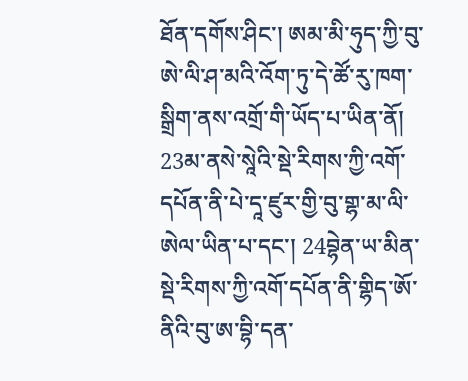ཐོན་དགོས་ཤིང་། ཨམ་མི་ཧུད་ཀྱི་བུ་ཨེ་ལི་ཤ་མའི་འོག་ཏུ་དེ་ཚོ་རུ་ཁག་སྒྲིག་ནས་འགྲོ་གི་ཡོད་པ་ཡིན་ནོ། 23མ་ནསེ་སཱེའི་སྡེ་རིགས་ཀྱི་འགོ་དཔོན་ནི་པེ་དཱ་ཛུར་གྱི་བུ་གྷ་མ་ལི་ཨེལ་ཡིན་པ་དང་། 24བྷེན་ཡ་མིན་སྡེ་རིགས་ཀྱི་འགོ་དཔོན་ནི་གྷིད་ཨོ་ནིའི་བུ་ཨ་བྷི་དན་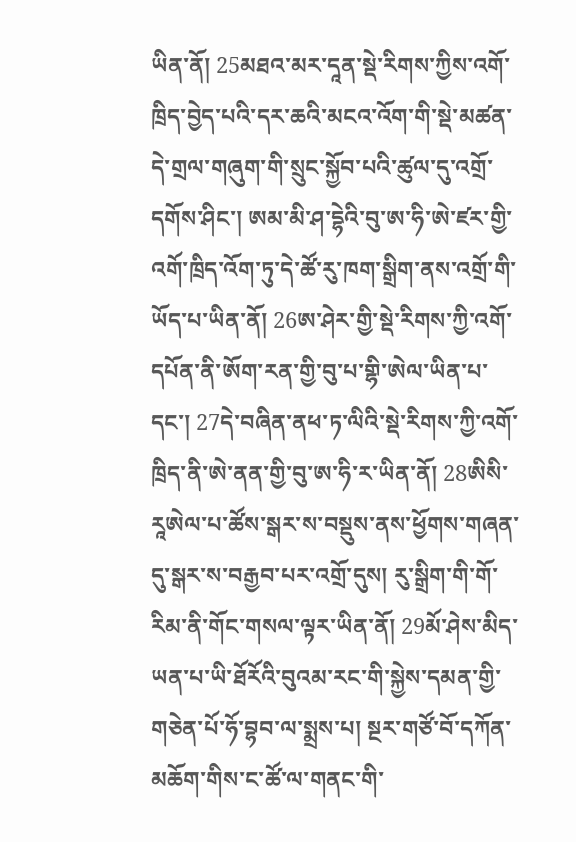ཡིན་ནོ། 25མཐའ་མར་དཱན་སྡེ་རིགས་ཀྱིས་འགོ་ཁྲིད་བྱེད་པའི་དར་ཆའི་མངའ་འོག་གི་སྡེ་མཚན་དེ་གྲལ་གཞུག་གི་སྲུང་སྐྱོབ་པའི་ཚུལ་དུ་འགྲོ་དགོས་ཤིང་། ཨམ་མི་ཤ་དྷེའི་བུ་ཨ་ཧི་ཨེ་ཛར་གྱི་འགོ་ཁྲིད་འོག་ཏུ་དེ་ཚོ་རུ་ཁག་སྒྲིག་ནས་འགྲོ་གི་ཡོད་པ་ཡིན་ནོ། 26ཨ་ཤེར་གྱི་སྡེ་རིགས་ཀྱི་འགོ་དཔོན་ནི་ཨོག་རན་གྱི་བུ་པ་གྷི་ཨེལ་ཡིན་པ་དང་། 27དེ་བཞིན་ནཕ་ཏ་ལིའི་སྡེ་རིགས་ཀྱི་འགོ་ཁྲིད་ནི་ཨེ་ནན་གྱི་བུ་ཨ་ཧི་ར་ཡིན་ནོ། 28ཨིསི་རཱཨེལ་པ་ཚོས་སྒར་ས་བསྡུས་ནས་ཕྱོགས་གཞན་དུ་སྒར་ས་བརྒྱབ་པར་འགྲོ་དུས། རུ་སྒྲིག་གི་གོ་རིམ་ནི་གོང་གསལ་ལྟར་ཡིན་ནོ། 29མོ་ཤེས་མིད་ཡན་པ་ཡི་ཐོརོའི་བུའམ་རང་གི་སྐྱེས་དམན་གྱི་གཅེན་པོ་ཧོ་བྷབ་ལ་སྨྲས་པ། སྔར་གཙོ་བོ་དཀོན་མཆོག་གིས་ང་ཚོ་ལ་གནང་གི་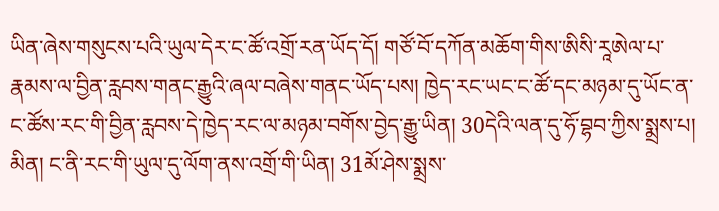ཡིན་ཞེས་གསུངས་པའི་ཡུལ་དེར་ང་ཚོ་འགྲོ་རན་ཡོད་དོ། གཙོ་བོ་དཀོན་མཆོག་གིས་ཨིསི་རཱཨེལ་པ་རྣམས་ལ་བྱིན་རླབས་གནང་རྒྱུའི་ཞལ་བཞེས་གནང་ཡོད་པས། ཁྱེད་རང་ཡང་ང་ཚོ་དང་མཉམ་དུ་ཡོང་ན་ང་ཚོས་རང་གི་བྱིན་རླབས་དེ་ཁྱེད་རང་ལ་མཉམ་བགོས་བྱེད་རྒྱུ་ཡིན། 30དེའི་ལན་དུ་ཧོ་བྷབ་ཀྱིས་སྨྲས་པ། མིན། ང་ནི་རང་གི་ཡུལ་དུ་ལོག་ནས་འགྲོ་གི་ཡིན། 31མོ་ཤེས་སྨྲས་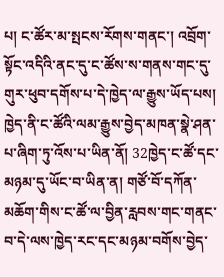པ། ང་ཚོར་མ་སྤངས་རོགས་གནང་། འབྲོག་སྟོང་འདིའི་ནང་དུ་ང་ཚོས་ས་གནས་གང་དུ་གུར་ཕུབ་དགོས་པ་དེ་ཁྱེད་ལ་རྒྱུས་ཡོད་པས། ཁྱེད་ནི་ང་ཚོའི་ལམ་རྒྱུས་བྱེད་མཁན་སྣེ་ཤན་པ་ཞིག་ཏུ་འོས་པ་ཡིན་ནོ། 32ཁྱེད་ང་ཚོ་དང་མཉམ་དུ་ཡོང་བ་ཡིན་ན། གཙོ་བོ་དཀོན་མཆོག་གིས་ང་ཚོ་ལ་བྱིན་རླབས་གང་གནང་བ་དེ་ལས་ཁྱེད་རང་དང་མཉམ་བགོས་བྱེད་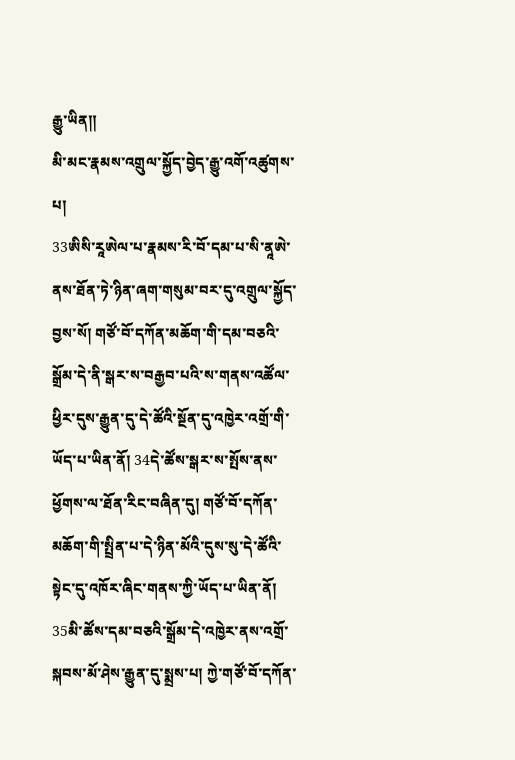རྒྱུ་ཡིན༎
མི་མང་རྣམས་འགྲུལ་སྐྱོད་བྱེད་རྒྱུ་འགོ་འཚུགས་པ།
33ཨིསི་རཱཨེལ་པ་རྣམས་རི་བོ་དམ་པ་སི་ནཱཨེ་ནས་ཐོན་ཏེ་ཉིན་ཞག་གསུམ་བར་དུ་འགྲུལ་སྐྱོད་བྱས་སོ། གཙོ་བོ་དཀོན་མཆོག་གི་དམ་བཅའི་སྒྲོམ་དེ་ནི་སྒར་ས་བརྒྱབ་པའི་ས་གནས་འཚོལ་ཕྱིར་དུས་རྒྱུན་དུ་དེ་ཚོའི་སྔོན་དུ་འཁྱེར་འགྲོ་གི་ཡོད་པ་ཡིན་ནོ། 34དེ་ཚོས་སྒར་ས་སྤོས་ནས་ཕྱོགས་ལ་ཐོན་རིང་བཞིན་དུ། གཙོ་བོ་དཀོན་མཆོག་གི་སྤྲིན་པ་དེ་ཉིན་མོའི་དུས་སུ་དེ་ཚོའི་སྟེང་དུ་འཁོར་ཞིང་གནས་ཀྱི་ཡོད་པ་ཡིན་ནོ། 35མི་ཚོས་དམ་བཅའི་སྒྲོམ་དེ་འཁྱེར་ནས་འགྲོ་སྐབས་མོ་ཤེས་རྒྱུན་དུ་སྨྲས་པ། ཀྱེ་གཙོ་བོ་དཀོན་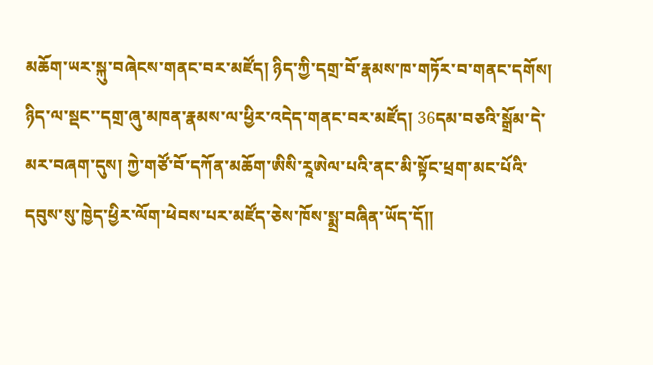མཆོག་ཡར་སྐུ་བཞེངས་གནང་བར་མཛོད། ཉིད་ཀྱི་དགྲ་བོ་རྣམས་ཁ་གཏོར་བ་གནང་དགོས། ཉིད་ལ་སྡང་་དགྲ་ཞུ་མཁན་རྣམས་ལ་ཕྱིར་འདེད་གནང་བར་མཛོད། 36དམ་བཅའི་སྒྲོམ་དེ་མར་བཞག་དུས། ཀྱེ་གཙོ་བོ་དཀོན་མཆོག་ཨིསི་རཱཨེལ་པའི་ནང་མི་སྟོང་ཕྲག་མང་པོའི་དབུས་སུ་ཁྱེད་ཕྱིར་ལོག་ཕེབས་པར་མཛོད་ཅེས་ཁོས་སྨྲ་བཞིན་ཡོད་དོ༎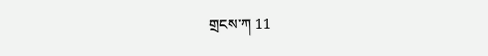གྲངས་ཀ 11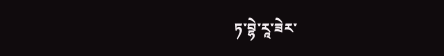ཏ་བྷེ་རཱ་ཟེར་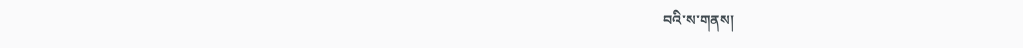བའི་ས་གནས།